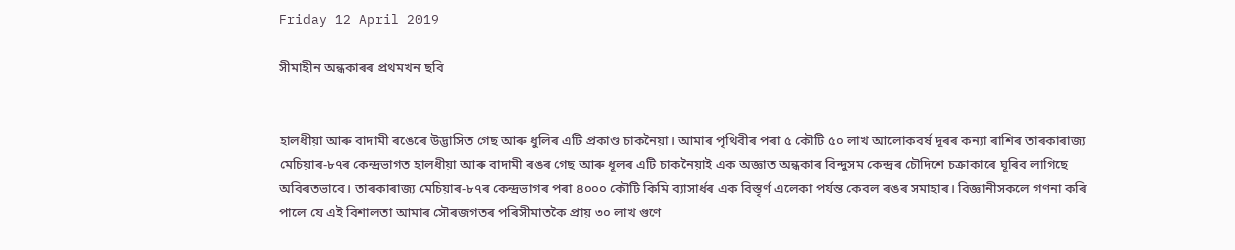Friday 12 April 2019

সীমাহীন অন্ধকাৰৰ প্ৰথমখন ছবি


হালধীয়া আৰু বাদামী ৰঙেৰে উদ্ভাসিত গেছ আৰু ধুলিৰ এটি প্ৰকাণ্ড চাকনৈয়া। আমাৰ পৃথিবীৰ পৰা ৫ কৌটি ৫০ লাখ আলোকবর্ষ দূৰৰ কন্যা ৰাশিৰ তাৰকাৰাজ্য মেচিয়াৰ-৮৭ৰ কেন্দ্ৰভাগত হালধীয়া আৰু বাদামী ৰঙৰ গেছ আৰু ধূলৰ এটি চাকনৈয়াই এক অজ্ঞাত অন্ধকাৰ বিন্দুসম কেন্দ্ৰৰ চৌদিশে চক্ৰাকাৰে ঘূৰিব লাগিছে অবিৰতভাবে। তাৰকাৰাজ্য মেচিয়াৰ-৮৭ৰ কেন্দ্ৰভাগৰ পৰা ৪০০০ কৌটি কিমি ব্যাসাৰ্ধৰ এক বিস্তৃৰ্ণ এলেকা পৰ্যন্ত কেবল ৰঙৰ সমাহাৰ। বিজ্ঞানীসকলে গণনা কৰি পালে যে এই বিশালতা আমাৰ সৌৰজগতৰ পৰিসীমাতকৈ প্ৰায় ৩০ লাখ গুণে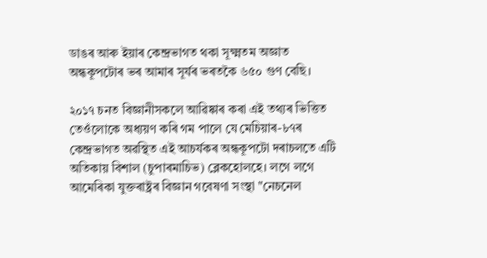ডাঙৰ আৰু ইয়াৰ কেন্দ্ৰভাগত থকা সূক্ষ্মতম অজ্ঞাত অন্ধকূপটোৰ ভৰ আমাৰ সূৰ্যৰ ভৰতকৈ ৬৫০ গুণ বেছি।

২০১৭ চনত বিজ্ঞানীসকলে আৱিষ্কাৰ কৰা এই তথ্যৰ ভিত্তিত তেওঁলোকে অধ্যয়ণ কৰি গম পালে যে মেচিয়াৰ-৮৭ৰ কেন্দ্ৰভাগত অৱস্থিত এই আচৰ্যকৰ অন্ধকূপটো দৰাচলতে এটি অতিকায় বিশাল (চুপাৰমাচিভ) ব্লেকহোলহে। লগে লগে
আমেৰিকা যুক্তৰাষ্ট্রৰ বিজ্ঞান গবেষণা সংস্থা "নেচনেল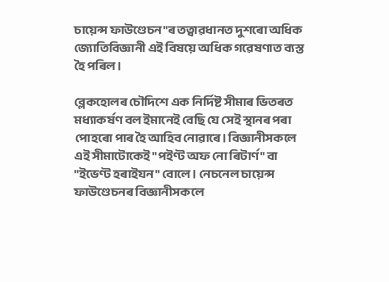চায়েন্স ফাউণ্ডেচন"ৰ তত্বাৱধানত দুশৰো অধিক জ্যোতিবিজ্ঞানী এই বিষয়ে অধিক গৱেষণাত ব্যস্ত হৈ পৰিল।

ব্লেকহোলৰ চৌদিশে এক নিৰ্দিষ্ট সীমাৰ ভিতৰত মধ্যাকর্ষণ বল ইমানেই বেছি যে সেই স্থানৰ পৰা পোহৰো পাৰ হৈ আহিব নোৱাৰে। বিজ্ঞানীসকলে এই সীমাটোকেই "পইণ্ট অফ নো ৰিটাৰ্ণ" বা "ইভেণ্ট হৰাইযন" বোলে। নেচনেল চায়েন্স ফাউণ্ডেচনৰ বিজ্ঞানীসকলে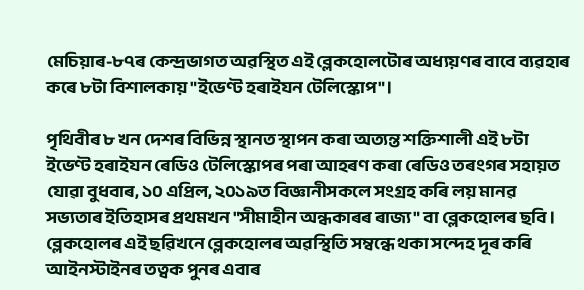মেচিয়াৰ-৮৭ৰ কেন্দ্ৰভাগত অৱস্থিত এই ব্লেকহোলটোৰ অধ্যয়ণৰ বাবে ব্যৱহাৰ কৰে ৮টা বিশালকায় "ইভেণ্ট হৰাইযন টেলিস্কোপ"।

পৃথিবীৰ ৮ খন দেশৰ বিভিন্ন স্থানত স্থাপন কৰা অত্যন্ত শক্তিশালী এই ৮টা ইভেণ্ট হৰাইযন ৰেডিও টেলিস্কোপৰ পৰা আহৰণ কৰা ৰেডিও তৰংগৰ সহায়ত যোৱা বুধবাৰ, ১০ এপ্ৰিল, ২০১৯ত বিজ্ঞানীসকলে সংগ্ৰহ কৰি লয় মানৱ সভ্যতাৰ ইতিহাসৰ প্ৰথমখন "সীমাহীন অন্ধকাৰৰ ৰাজ্য" বা ব্লেকহোলৰ ছবি। ব্লেকহোলৰ এই ছৱিখনে ব্লেকহোলৰ অৱস্থিতি সম্বন্ধে থকা সন্দেহ দূৰ কৰি আইনস্টাইনৰ তত্বক পুনৰ এবাৰ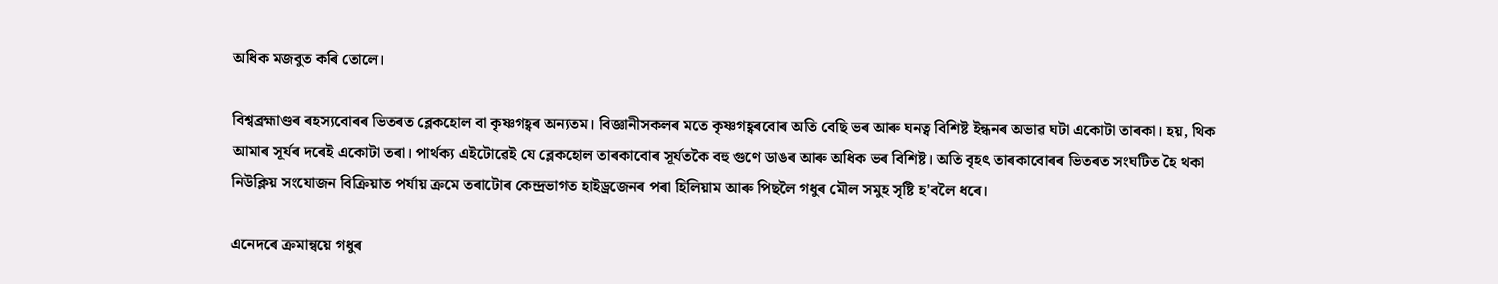অধিক মজবুত কৰি তোলে।

বিশ্বব্ৰহ্মাণ্ডৰ ৰহস্যবোৰৰ ভিতৰত ব্লেকহোল বা কৃষ্ণগহ্বৰ অন্যতম। বিজ্ঞানীসকলৰ মতে কৃষ্ণগহ্বৰবোৰ অতি বেছি ভৰ আৰু ঘনত্ব বিশিষ্ট ইন্ধনৰ অভাৱ ঘটা একোটা তাৰকা। হয়, থিক আমাৰ সূৰ্যৰ দৰেই একোটা তৰা। পাৰ্থক্য এইটোৱেই যে ব্লেকহোল তাৰকাবোৰ সূৰ্যতকৈ বহু গুণে ডাঙৰ আৰু অধিক ভৰ বিশিষ্ট। অতি বৃহৎ তাৰকাবোৰৰ ভিতৰত সংঘটিত হৈ থকা নিউক্লিয় সংযোজন বিক্ৰিয়াত পৰ্যায় ক্ৰমে তৰাটোৰ কেন্দ্রভাগত হাইড্ৰজেনৰ পৰা হিলিয়াম আৰু পিছলৈ গধুৰ মৌল সমুহ সৃষ্টি হ'বলৈ ধৰে।

এনেদৰে ক্ৰমান্বয়ে গধুৰ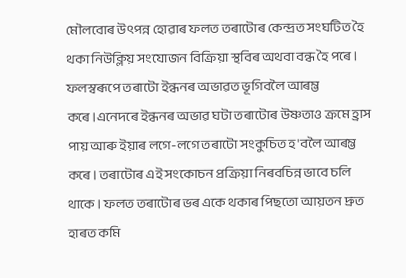মৌলবোৰ উৎপন্ন হোৱাৰ ফলত তৰাটোৰ কেন্দ্রত সংঘটিত হৈ থকা নিউক্লিয় সংযোজন বিক্ৰিয়া স্থবিৰ অথবা বন্ধ হৈ পৰে। ফলস্বৰূপে তৰাটো ইন্ধনৰ অভাৱত ভূগিবলৈ আৰম্ভ কৰে।এনেদৰে ইন্ধনৰ অভাৱ ঘটা তৰাটোৰ উষ্ণতাও ক্ৰমে হ্ৰাস পায় আৰু ইয়াৰ লগে-লগে তৰাটো সংকুচিত হ'বলৈ আৰম্ভ কৰে। তৰাটোৰ এই সংকোচন প্ৰক্ৰিয়া নিৰবচিন্ন ভাবে চলি থাকে। ফলত তৰাটোৰ ভৰ একে থকাৰ পিছতো আয়তন দ্ৰুত হাৰত কমি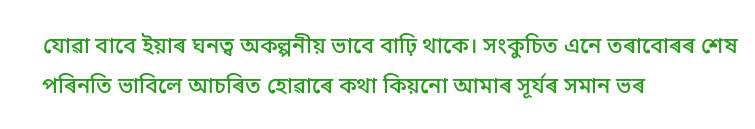যোৱা বাবে ইয়াৰ ঘনত্ব অকল্পনীয় ভাবে বাঢ়ি থাকে। সংকুচিত এনে তৰাবোৰৰ শেষ পৰিনতি ভাবিলে আচৰিত হোৱাৰে কথা কিয়নো আমাৰ সূৰ্যৰ সমান ভৰ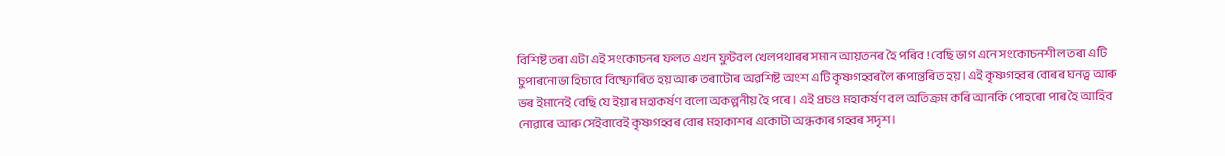বিশিষ্ট তৰা এটা এই সংকোচনৰ ফলত এখন ফুটবল খেলপথাৰৰ সমান আয়তনৰ হৈ পৰিব ! বেছি ভাগ এনে সংকোচনশীল তৰা এটি চুপাৰনোভা হিচাবে বিষ্ফোৰিত হয় আৰু তৰাটোৰ অৱশিষ্ট অংশ এটি কৃষ্ণগহ্বৰলৈ ৰূপান্তৰিত হয়। এই কৃষ্ণগহ্বৰ বোৰৰ ঘনত্ব আৰু ভৰ ইমানেই বেছি যে ইয়াৰ মহাকৰ্ষণ বলো অকল্পনীয় হৈ পৰে। এই প্ৰচণ্ড মহাকৰ্ষণ বল অতিক্ৰম কৰি আনকি পোহৰো পাৰ হৈ আহিব নোৱাৰে আৰু সেইবাবেই কৃষ্ণগহ্বৰ বোৰ মহাকাশৰ একোটা অন্ধকাৰ গহ্বৰ সদৃশ।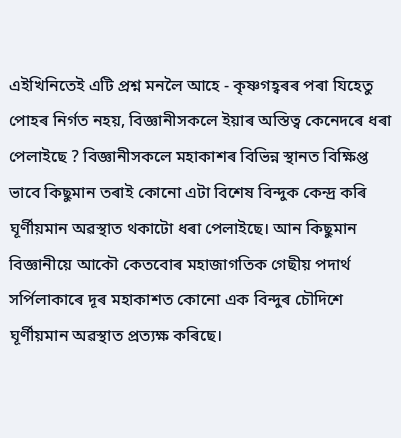এইখিনিতেই এটি প্ৰশ্ন মনলৈ আহে - কৃষ্ণগহ্বৰৰ পৰা যিহেতু পোহৰ নিৰ্গত নহয়, বিজ্ঞানীসকলে ইয়াৰ অস্তিত্ব কেনেদৰে ধৰা পেলাইছে ? বিজ্ঞানীসকলে মহাকাশৰ বিভিন্ন স্থানত বিক্ষিপ্ত ভাবে কিছুমান তৰাই কোনো এটা বিশেষ বিন্দুক কেন্দ্ৰ কৰি ঘূৰ্ণীয়মান অৱস্থাত থকাটো ধৰা পেলাইছে। আন কিছুমান বিজ্ঞানীয়ে আকৌ কেতবোৰ মহাজাগতিক গেছীয় পদাৰ্থ সৰ্পিলাকাৰে দূৰ মহাকাশত কোনো এক বিন্দুৰ চৌদিশে ঘূৰ্ণীয়মান অৱস্থাত প্ৰত্যক্ষ কৰিছে।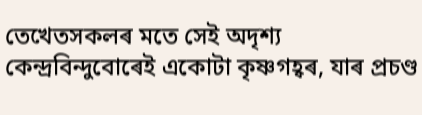তেখেতসকলৰ মতে সেই অদৃশ্য কেন্দ্ৰবিন্দুবোৰেই একোটা কৃষ্ণগহ্বৰ, যাৰ প্ৰচণ্ড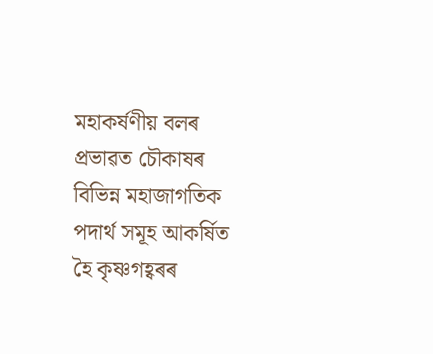মহাকৰ্ষণীয় বলৰ প্ৰভাৱত চৌকাষৰ বিভিন্ন মহাজাগতিক পদাৰ্থ সমূহ আকৰ্ষিত হৈ কৃষ্ণগহ্বৰৰ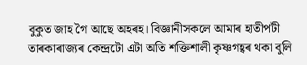বুকুত জাহ গৈ আছে অহৰহ। বিজ্ঞানীসকলে আমাৰ হাতীপটী তাৰকাৰাজ্যৰ কেন্দ্ৰটো এটা অতি শক্তিশালী কৃষ্ণগহ্বৰ থকা বুলি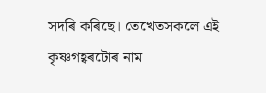সদৰি কৰিছে। তেখেতসকলে এই কৃষ্ণগহ্বৰটোৰ নাম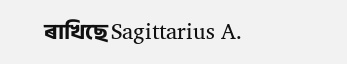ৰাখিছে Sagittarius A.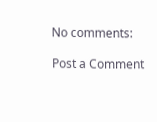No comments:

Post a Comment